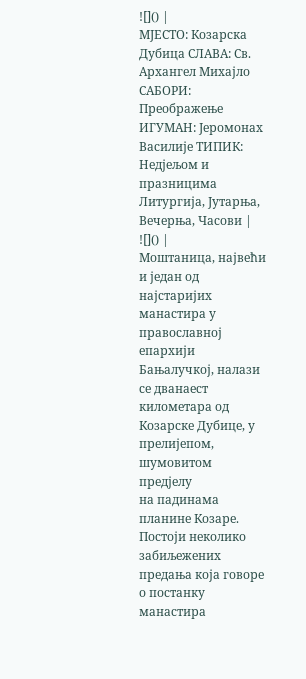![]() |
МЈЕСТО: Козарска Дубица СЛАВА: Св. Архангел Михајло САБОРИ: Преображење ИГУМАН: Јеромонах Василије ТИПИК: Недјељом и празницима Литургија, Јутарња, Вечерња, Часови |
![]() |
Моштаница, највећи
и један од најстаријих манастира у православној епархији Бањалучкој, налази
се дванаест километара од Козарске Дубице, у прелијепом, шумовитом предјелу
на падинама планине Козаре.
Постоји неколико
забиљежених предања која говоре о постанку манастира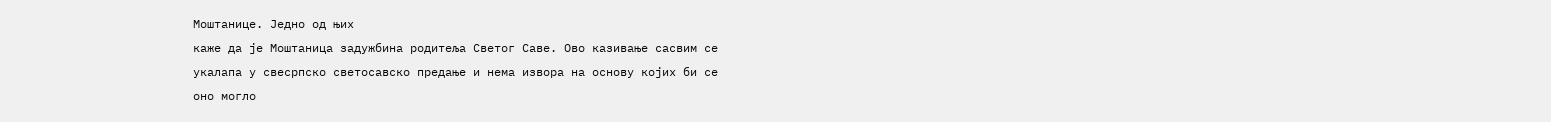Моштанице. Једно од њих
каже да је Моштаница задужбина родитеља Светог Саве. Ово казивање сасвим се
укалапа у свесрпско светосавско предање и нема извора на основу којих би се
оно могло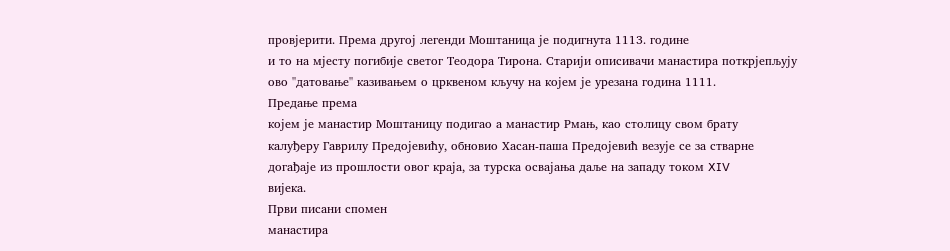провјерити. Према другој легенди Моштаница је подигнута 1113. године
и то на мјесту погибије светог Теодора Тирона. Старији описивачи манастира поткрјепљују
ово ''датовање'' казивањем о црквеном кључу на којем је урезана година 1111.
Предање према
којем је манастир Моштаницу подигао а манастир Рмањ, као столицу свом брату
калуђеру Гаврилу Предојевићу, обновио Хасан-паша Предојевић везује се за стварне
догађаје из прошлости овог краја, за турска освајања даље на западу током XIV
вијека.
Први писани спомен
манастира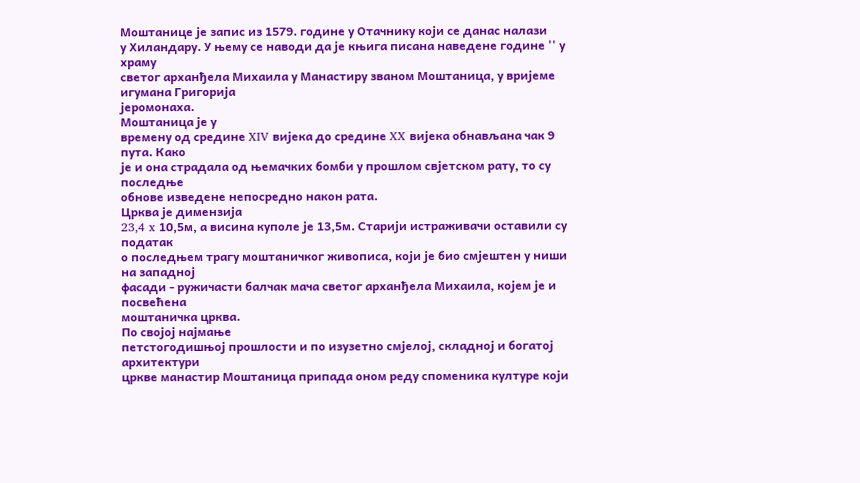Моштанице је запис из 1579. године у Отачнику који се данас налази
у Хиландару. У њему се наводи да је књига писана наведене године '' у храму
светог арханђела Михаила у Манастиру звaном Моштаница, у вријеме игумана Григорија
јеромонаха.
Моштаница је у
времену од средине XIV вијека до средине XX вијека обнављана чак 9 пута. Како
је и она страдала од њемачких бомби у прошлом свјетском рату, то су последње
обнове изведене непосредно након рата.
Црква је димензија
23,4 x 10,5м, а висина куполе је 13,5м. Старији истраживачи оставили су податак
о последњем трагу моштаничког живописа, који је био смјештен у ниши на западној
фасади - ружичасти балчак мача светог арханђела Михаила, којем је и посвећена
моштаничка црква.
По својој најмање
петстогодишњој прошлости и по изузетно смјелој, складној и богатој архитектури
цркве манастир Моштаница припада оном реду споменика културе који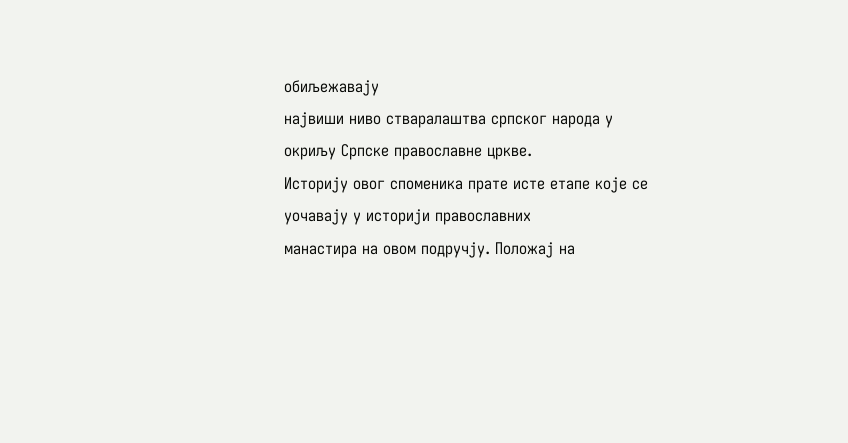обиљежавају
највиши ниво стваралаштва српског народа у окриљу Српске православне цркве.
Историју овог споменика прате исте етапе које се уочавају у историји православних
манастира на овом подручју. Положај на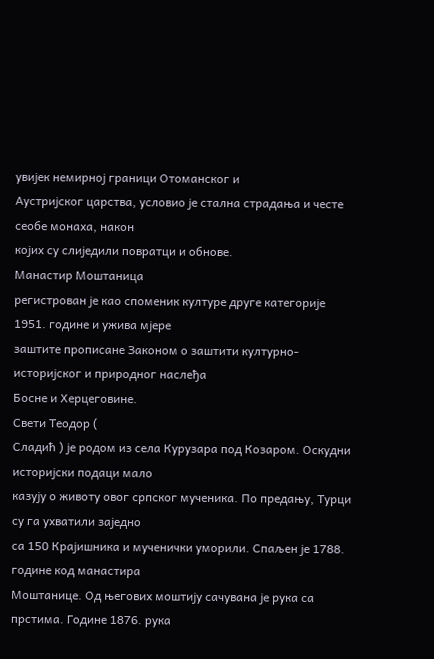увијек немирној граници Отоманског и
Аустријског царства, условио је стална страдања и честе сеобе монаха, након
којих су слиједили повратци и обнове.
Манастир Моштаница
регистрован је као споменик културе друге категорије 1951. године и ужива мјере
заштите прописане Законом о заштити културно-историјског и природног наслеђа
Босне и Херцеговине.
Свети Теодор (
Сладић ) је родом из села Курузара под Козаром. Оскудни историјски подаци мало
казују о животу овог српског мученика. По предању, Турци су га ухватили заједно
са 150 Крајишника и мученички уморили. Спаљен је 1788. године код манастира
Моштанице. Од његових моштију сачувана је рука са прстима. Године 1876. рука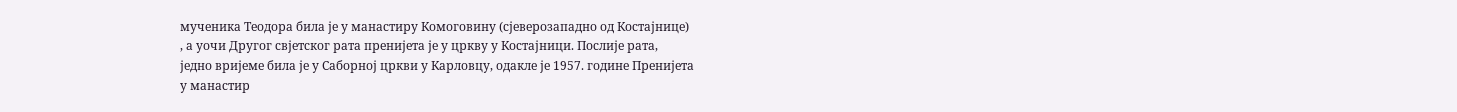мученика Теодора била је у манастиру Комоговину (сјеверозападно од Костајнице)
, а уочи Другог свјетског рата пренијета је у цркву у Костајници. Послије рата,
једно вријеме била је у Саборној цркви у Карловцу, одакле је 1957. године Пренијета
у манастир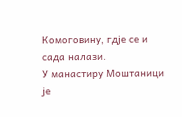Комоговину, гдје се и сада налази.
У манастиру Моштаници
је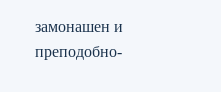замонашен и преподобно-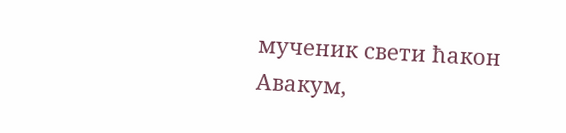мученик свети ћакон Авакум,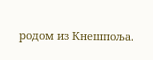родом из Кнешпоља.